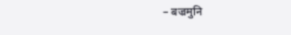– बज्रमुनि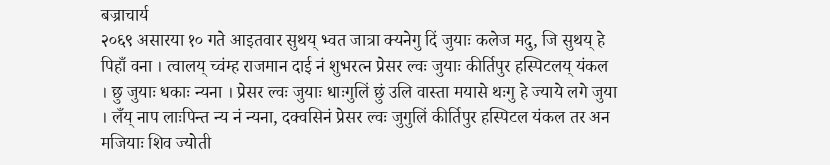बज्राचार्य
२०६९ असारया १० गते आइतवार सुथय् भ्वत जात्रा क्यनेगु दिं जुयाः कलेज मदु, जि सुथय् हे पिहाँ वना । त्वालय् च्वंम्ह राजमान दाई नं शुभरत्न प्रेसर ल्वः जुयाः कीर्तिपुर हस्पिटलय् यंकल । छु जुयाः धकाः न्यना । प्रेसर ल्वः जुयाः धाःगुलिं छुं उलि वास्ता मयासे थःगु हे ज्याये लगे जुया । लँय् नाप लाःपिन्त न्य नं न्यना, दक्वसिनं प्रेसर ल्वः जुगुलिं कीर्तिपुर हस्पिटल यंकल तर अन मजियाः शिव ज्योती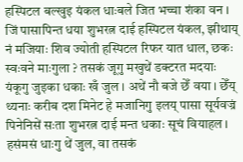हस्पिटल बल्खुइ यंकल धाःबले जित भच्चा शंका वन । जिं पासापिन्त धया शुभरत्न दाई हस्पिटल यंकल, झीथाय् नं मजियाः शिव ज्योती हस्पिटल रिफर यात धाल, छकः स्वःवने माःगुला ? तसकं जूगु मखुथें डक्टरत मदयाः यंकूगु जुइका धकाः खँ जुल । अथें नौ बजे छेँ वया । छेँय् थ्यनाः करीब दश मिनेट हे मजानिगु इलय् पासा सूर्यवज्रं पिनेनिसें सःता शुभरत्न दाई मन्त धकाः सूचं वियाहल । हसंमसं धाःगु थें जुल, वा तसकं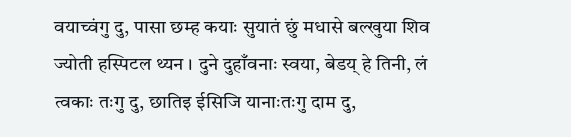वयाच्वंगु दु, पासा छम्ह कयाः सुयातं छुं मधासे बल्खुया शिव ज्योती हस्पिटल थ्यन । दुने दुहाँवनाः स्वया, बेडय् हे तिनी, लं त्वकाः तःगु दु, छातिइ ईसिजि यानाःतःगु दाम दु,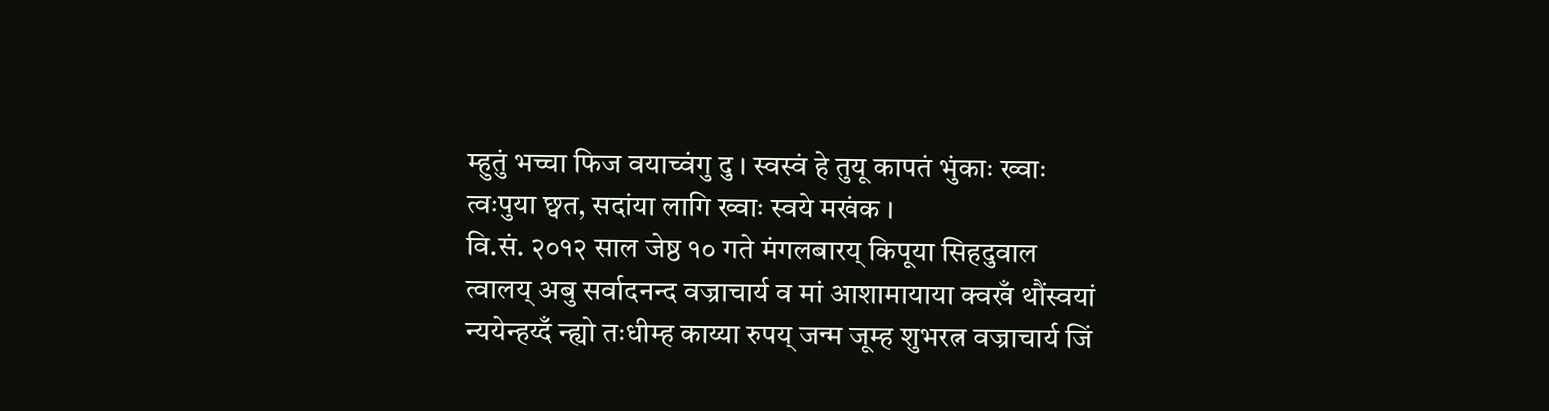म्हुतुं भच्चा फिज वयाच्वंगु दु । स्वस्वं हे तुयू कापतं भुंकाः ख्वाः त्वःपुया छ्वत, सदांया लागि ख्वाः स्वये मखंक ।
वि.सं. २०१२ साल जेष्ठ १० गते मंगलबारय् किपूया सिहदुवाल त्वालय् अबु सर्वादनन्द वज्राचार्य व मां आशामायाया क्वखँ थौंस्वयां न्ययेन्हय्दँ न्ह्यो तःधीम्ह काय्या रुपय् जन्म जूम्ह शुभरत्न वज्राचार्य जिं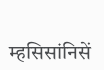म्हसिसांनिसें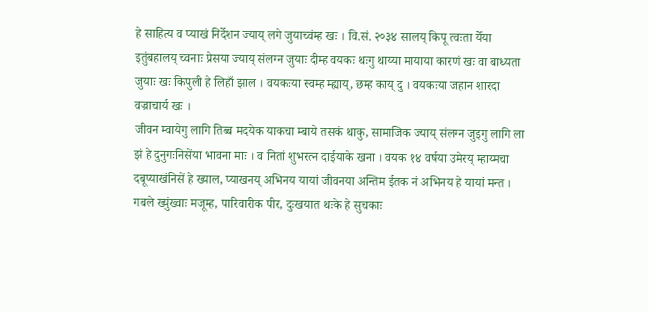हे साहित्य व प्याखं निर्देशन ज्याय् लगे जुयाच्वंम्ह खः । वि.सं. २०३४ सालय् किपू त्वःता येँया इतुंबहालय् च्वनाः प्रेसया ज्याय् संलग्न जुयाः दीम्ह वयकः थःगु थाय्या मायाया कारणं खः वा बाध्यता जुयाः खः किपुली हे लिहाँ झाल । वयकःया स्वम्ह म्ह्याय्, छम्ह काय् दु । वयकःया जहान शारदा वज्राचार्य खः ।
जीवन म्वायेगु लागि तिब्ब मदयेक याकचा म्बाये तसकं थाकु, सामाजिक ज्याय् संलग्न जुइगु लागि ला झं हे दुनुगःनिसेंया भावना माः । व नितां शुभरत्न दाईयाके खना । वयक १४ वर्षया उमेरय् म्हाय्मचा दबूप्याखंनिसें हे ख्याल, प्याखनय् अभिनय यायां जीवनया अन्तिम ईतक नं अभिनय हे यायां मन्त । गबले ख्युंख्वाः मजूम्ह, पारिवारीक पीर, दुःखयात थःके हे सुचकाः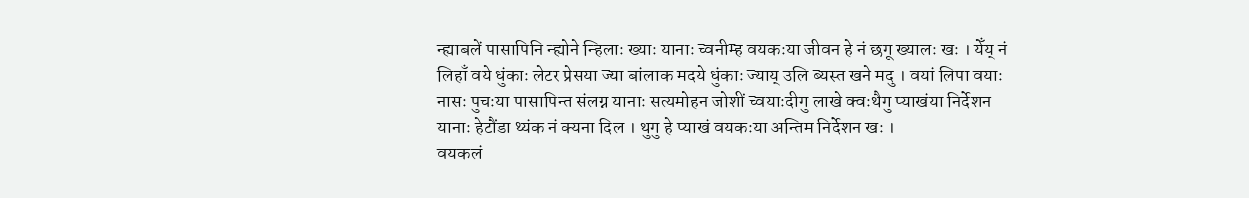न्ह्याबलें पासापिनि न्ह्योने न्हिलाः ख्याः यानाः च्वनीम्ह वयकःया जीवन हे नं छगू ख्यालः खः । येँय् नं लिहाँ वये धुंकाः लेटर प्रेसया ज्या बांलाक मदये धुंकाः ज्याय् उलि ब्यस्त खने मदु । वयां लिपा वयाः नासः पुचःया पासापिन्त संलग्न यानाः सत्यमोहन जोशीं च्वयाःदीगु लाखे क्वःथैगु प्याखंया निर्देशन यानाः हेटौंडा थ्यंक नं क्यना दिल । थुगु हे प्याखं वयकःया अन्तिम निर्देशन खः ।
वयकलं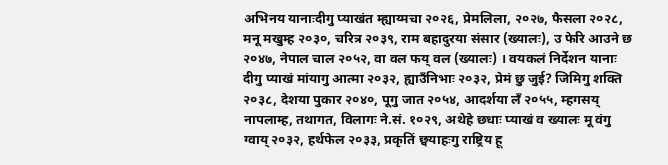अभिनय यानाःदीगु प्याखंत म्ह्याय्मचा २०२६, प्रेमलिला, २०२७, फैसला २०२८, मनू मखुम्ह २०३०, चरित्र २०३९, राम बहादुरया संसार (ख्यालः), उ फेरि आउने छ २०४७, नेपाल चाल २०५२, वा वल फय् वल (ख्यालः) । वयकलं निर्देशन यानाः दीगु प्याखं मांयागु आत्मा २०३२, ह्याउँनिभाः २०३२, प्रेमं छु जुई? जिमिगु शक्ति २०३८, देशया पुकार २०४०, पूगु जात २०५४, आदर्शया लँ २०५५, म्हगसय् नापलाम्ह, तथागत, विलागः ने.सं. १०२९, अथेहे छधाः प्याखं व ख्यालः मू वंगु ग्वाय् २०३२, हर्थफेल २०३३, प्रकृतिं छ्वयाहःगु राष्ट्रिय हू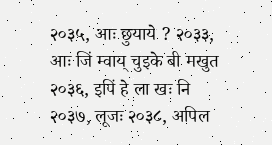२०३५, आः छुयाये ? २०३३, आः जिं म्वाय् चुइके बी मखुत २०३६, इपिं हे ला खः नि २०३७, लूजः २०३८, अपिल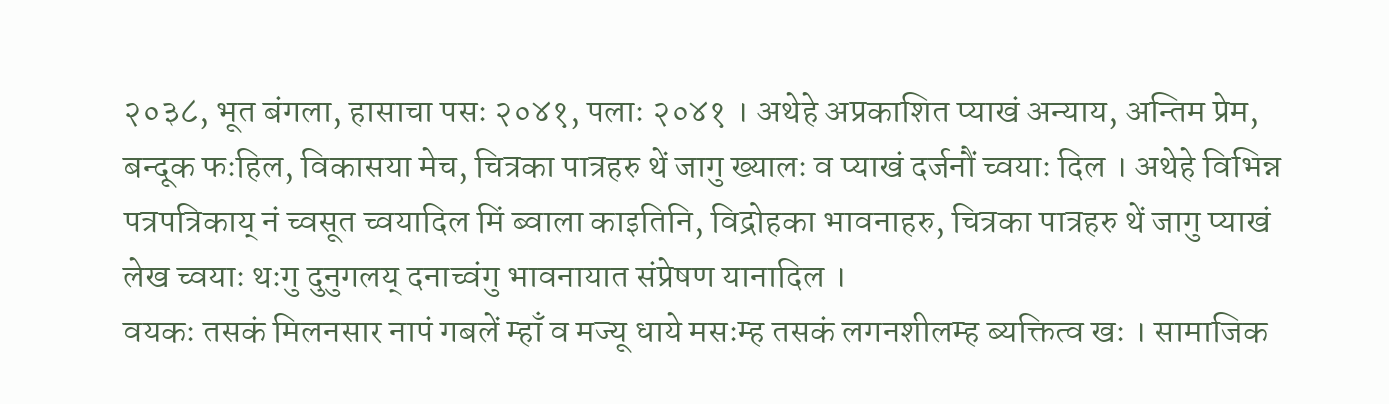२०३८, भूत बंगला, हासाचा पसः २०४१, पलाः २०४१ । अथेहे अप्रकाशित प्याखं अन्याय, अन्तिम प्रेम, बन्दूक फःहिल, विकासया मेच, चित्रका पात्रहरु थें जागु ख्यालः व प्याखं दर्जनौं च्वयाः दिल । अथेहे विभिन्न पत्रपत्रिकाय् नं च्वसूत च्वयादिल मिं ब्वाला काइतिनि, विद्रोहका भावनाहरु, चित्रका पात्रहरु थें जागु प्याखं लेख च्वयाः थःगु दुनुगलय् दनाच्वंगु भावनायात संप्रेषण यानादिल ।
वयकः तसकं मिलनसार नापं गबलें म्हाँ व मज्यू धाये मसःम्ह तसकं लगनशीलम्ह ब्यक्तित्व खः । सामाजिक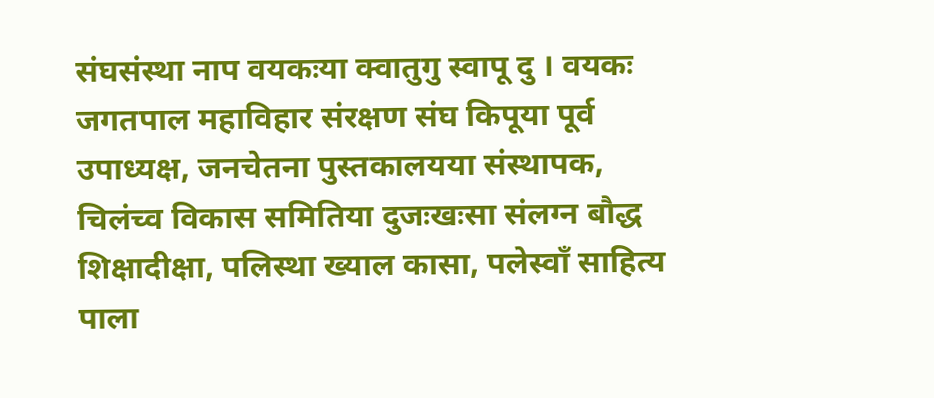संघसंस्था नाप वयकःया क्वातुगु स्वापू दु । वयकः जगतपाल महाविहार संरक्षण संघ किपूया पूर्व उपाध्यक्ष, जनचेतना पुस्तकालयया संस्थापक, चिलंच्व विकास समितिया दुजःखःसा संलग्न बौद्ध शिक्षादीक्षा, पलिस्था ख्याल कासा, पलेस्वाँ साहित्य पाला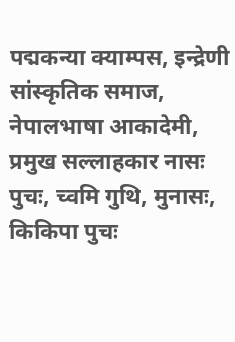पद्मकन्या क्याम्पस, इन्द्रेणी सांस्कृतिक समाज, नेपालभाषा आकादेमी, प्रमुख सल्लाहकार नासः पुचः, च्वमि गुथि, मुनासः, किकिपा पुचः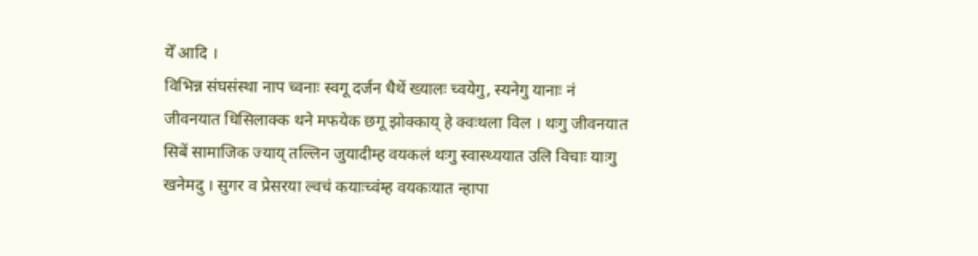येँ आदि ।
विभिन्न संघसंस्था नाप च्वनाः स्वगू दर्जन धैथें ख्यालः च्वयेगु, स्यनेगु यानाः नं जीवनयात धिसिलाक्क थने मफयेक छगू झोक्काय् हे क्वःथला विल । थःगु जीवनयात सिबें सामाजिक ज्याय् तल्लिन जुयादीम्ह वयकलं थःगु स्वास्थ्ययात उलि विचाः याःगु खनेमदु । सुगर व प्रेसरया ल्वचं कयाःच्वंम्ह वयकःयात न्हापा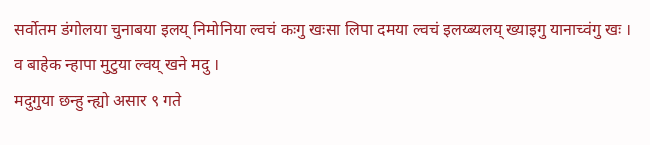सर्वोतम डंगोलया चुनाबया इलय् निमोनिया ल्वचं कःगु खःसा लिपा दमया ल्वचं इलय्ब्यलय् ख्याइगु यानाच्वंगु खः । व बाहेक न्हापा मुटुया ल्वय् खने मदु ।
मदुगुया छन्हु न्ह्यो असार ९ गते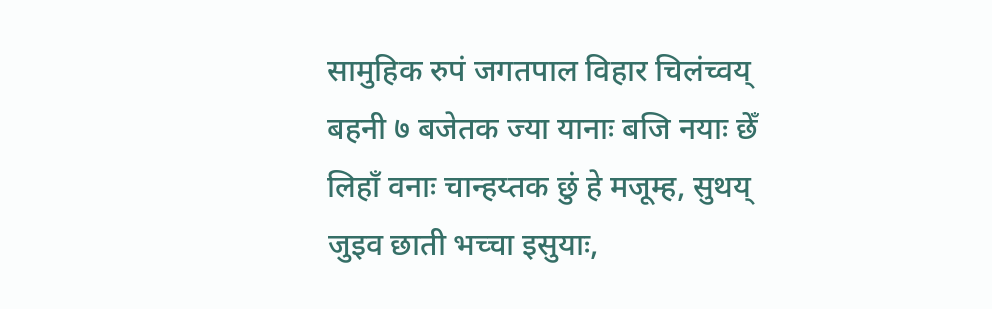सामुहिक रुपं जगतपाल विहार चिलंच्वय् बहनी ७ बजेतक ज्या यानाः बजि नयाः छेँ लिहाँ वनाः चान्हय्तक छुं हे मजूम्ह, सुथय् जुइव छाती भच्चा इसुयाः,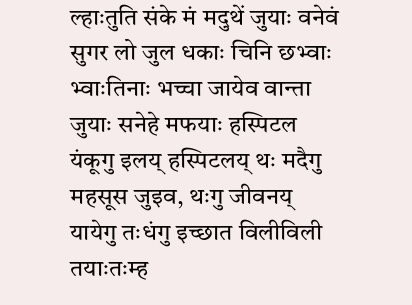ल्हाःतुति संके मं मदुथें जुयाः वनेवं सुगर लो जुल धकाः चिनि छभ्वाः भ्वाःतिनाः भच्चा जायेव वान्ता जुयाः सनेहे मफयाः हस्पिटल यंकूगु इलय् हस्पिटलय् थः मदैगु महसूस जुइव, थःगु जीवनय् यायेगु तःधंगु इच्छात विलीविली तयाःतःम्ह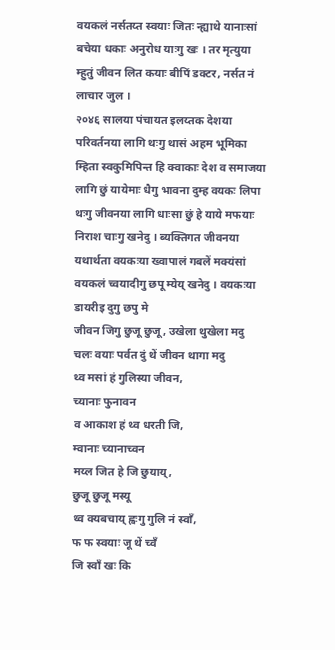वयकलं नर्सतय्त स्वयाः जितः न्ह्याथे यानाःसां बचेया धकाः अनुरोध याःगु खः । तर मृत्युया म्हुतुं जीवन लित कयाः बीपिं डक्टर, नर्सत नं लाचार जुल ।
२०४६ सालया पंचायत इलय्तक देशया परिवर्तनया लागि थःगु थासं अहम भूमिका म्हिता स्वकुमिपिन्त हि क्वाकाः देश व समाजया लागि छुं यायेमाः धैगु भावना दुम्ह वयकः लिपा थःगु जीवनया लागि धाःसा छुं हे याये मफयाः निराश चाःगु खनेदु । ब्यक्तिगत जीवनया यथार्थता वयकःया ख्वापालं गबलें मक्यंसां वयकलं च्वयादीगु छपू म्येय् खनेदु । वयकःया डायरीइ दुगु छपु मे
जीवन जिगु छुजू छुजू, उखेला थुखेला मदु
चलः वयाः पर्वत दुं थें जीवन थागा मदु
थ्व मसां हं गुलिस्या जीवन,
च्यानाः फुनावन
व आकाश हं थ्व धरती जि,
म्वानाः च्यानाच्वन
मय्ल जित हे जि छुयाय्,
छुजू छुजू मस्यू
थ्व क्यबचाय् ह्वःगु गुलि नं स्वाँ,
फ फ स्वयाः जू थें च्वँ
जि स्वाँ खः कि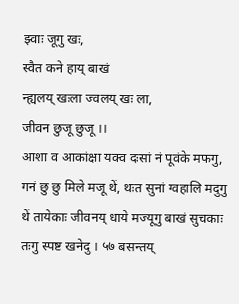झ्वाः जूगु खः,
स्वैत कने हाय् बाखं
न्ह्यलय् खःला ज्वलय् खः ला,
जीवन छुजू छुजू ।।
आशा व आकांक्षा यक्व दःसां नं पूवंके मफगु, गनं छु छु मिले मजू थें, थःत सुनां ग्वहालि मदुगु थें तायेकाः जीवनय् धाये मज्यूगु बाखं सुचकाः तःगु स्पष्ट खनेदु । ५७ बसन्तय्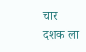चार दशक ला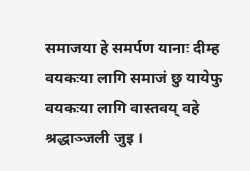समाजया हे समर्पण यानाः दीम्ह वयकःया लागि समाजं छु यायेफु वयकःया लागि वास्तवय् वहे श्रद्धाञ्जली जुइ ।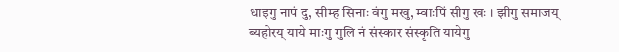धाइगु नापं दु, सीम्ह सिनाः वंगु मखु, म्वाःपिं सीगु खः । झीगु समाजय् ब्यहोरय् याये माःगु गुलि नं संस्कार संस्कृति यायेगु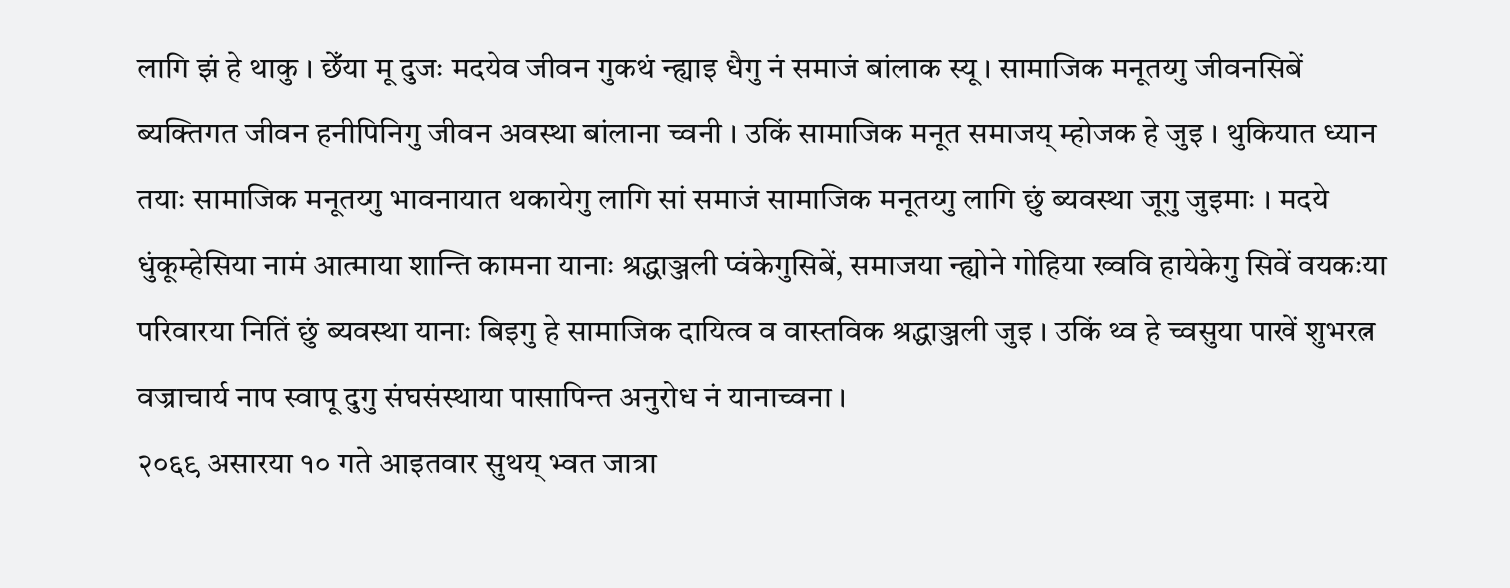लागि झं हे थाकु । छेँया मू दुजः मदयेव जीवन गुकथं न्ह्याइ धैगु नं समाजं बांलाक स्यू । सामाजिक मनूतय्गु जीवनसिबें ब्यक्तिगत जीवन हनीपिनिगु जीवन अवस्था बांलाना च्वनी । उकिं सामाजिक मनूत समाजय् म्होजक हे जुइ । थुकियात ध्यान तयाः सामाजिक मनूतय्गु भावनायात थकायेगु लागि सां समाजं सामाजिक मनूतय्गु लागि छुं ब्यवस्था जूगु जुइमाः । मदये धुंकूम्हेसिया नामं आत्माया शान्ति कामना यानाः श्रद्धाञ्जली प्वंकेगुसिबें, समाजया न्ह्योने गोहिया ख्ववि हायेकेगु सिवें वयकःया परिवारया नितिं छुं ब्यवस्था यानाः बिइगु हे सामाजिक दायित्व व वास्तविक श्रद्धाञ्जली जुइ । उकिं थ्व हे च्वसुया पाखें शुभरत्न वज्राचार्य नाप स्वापू दुगु संघसंस्थाया पासापिन्त अनुरोध नं यानाच्वना ।
२०६९ असारया १० गते आइतवार सुथय् भ्वत जात्रा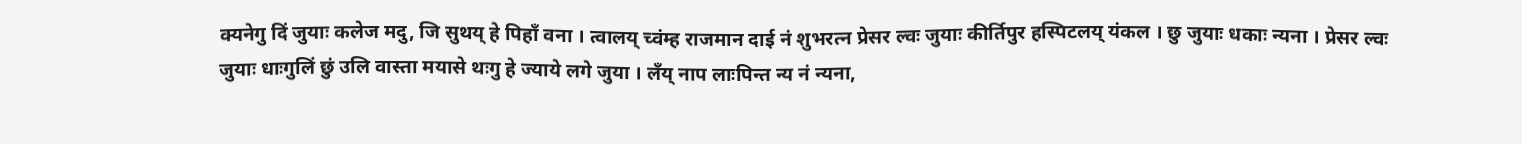क्यनेगु दिं जुयाः कलेज मदु, जि सुथय् हे पिहाँ वना । त्वालय् च्वंम्ह राजमान दाई नं शुभरत्न प्रेसर ल्वः जुयाः कीर्तिपुर हस्पिटलय् यंकल । छु जुयाः धकाः न्यना । प्रेसर ल्वः जुयाः धाःगुलिं छुं उलि वास्ता मयासे थःगु हे ज्याये लगे जुया । लँय् नाप लाःपिन्त न्य नं न्यना,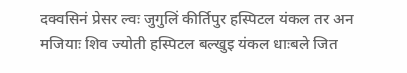दक्वसिनं प्रेसर ल्वः जुगुलिं कीर्तिपुर हस्पिटल यंकल तर अन मजियाः शिव ज्योती हस्पिटल बल्खुइ यंकल धाःबले जित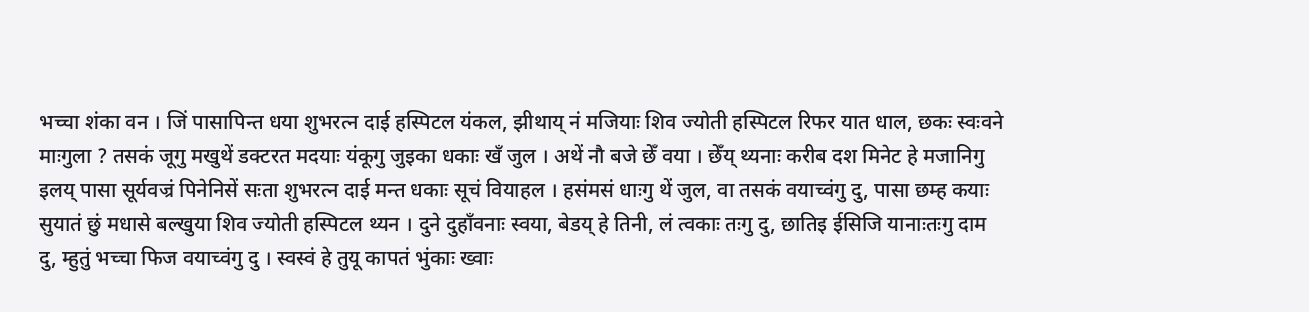भच्चा शंका वन । जिं पासापिन्त धया शुभरत्न दाई हस्पिटल यंकल, झीथाय् नं मजियाः शिव ज्योती हस्पिटल रिफर यात धाल, छकः स्वःवने माःगुला ? तसकं जूगु मखुथें डक्टरत मदयाः यंकूगु जुइका धकाः खँ जुल । अथें नौ बजे छेँ वया । छेँय् थ्यनाः करीब दश मिनेट हे मजानिगु इलय् पासा सूर्यवज्रं पिनेनिसें सःता शुभरत्न दाई मन्त धकाः सूचं वियाहल । हसंमसं धाःगु थें जुल, वा तसकं वयाच्वंगु दु, पासा छम्ह कयाः सुयातं छुं मधासे बल्खुया शिव ज्योती हस्पिटल थ्यन । दुने दुहाँवनाः स्वया, बेडय् हे तिनी, लं त्वकाः तःगु दु, छातिइ ईसिजि यानाःतःगु दाम दु, म्हुतुं भच्चा फिज वयाच्वंगु दु । स्वस्वं हे तुयू कापतं भुंकाः ख्वाः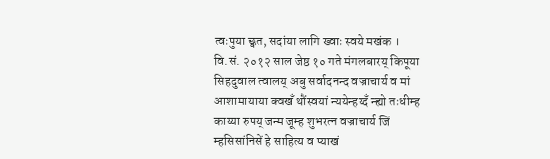त्वःपुया छ्वत, सदांया लागि ख्वाः स्वये मखंक ।
वि.सं. २०१२ साल जेष्ठ १० गते मंगलबारय् किपूया सिहदुवाल त्वालय् अबु सर्वादनन्द वज्राचार्य व मां आशामायाया क्वखँ थौंस्वयां न्ययेन्हय्दँ न्ह्यो तःधीम्ह काय्या रुपय् जन्म जूम्ह शुभरत्न वज्राचार्य जिं म्हसिसांनिसें हे साहित्य व प्याखं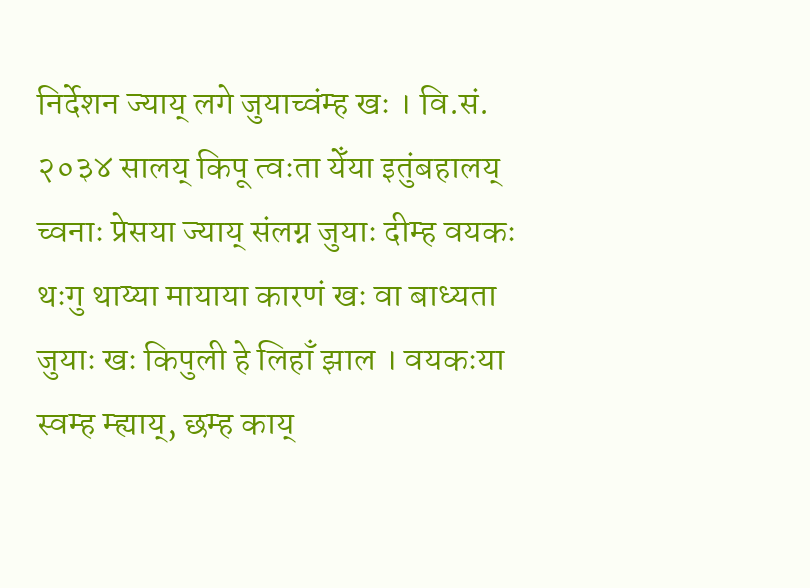निर्देशन ज्याय् लगे जुयाच्वंम्ह खः । वि.सं. २०३४ सालय् किपू त्वःता येँया इतुंबहालय् च्वनाः प्रेसया ज्याय् संलग्न जुयाः दीम्ह वयकः थःगु थाय्या मायाया कारणं खः वा बाध्यता जुयाः खः किपुली हे लिहाँ झाल । वयकःया स्वम्ह म्ह्याय्, छम्ह काय्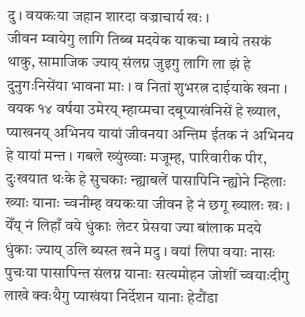दु । वयकःया जहान शारदा वज्राचार्य खः ।
जीवन म्वायेगु लागि तिब्ब मदयेक याकचा म्बाये तसकं थाकु, सामाजिक ज्याय् संलग्न जुइगु लागि ला झं हे दुनुगःनिसेंया भावना माः । व नितां शुभरत्न दाईयाके खना । वयक १४ वर्षया उमेरय् म्हाय्मचा दबूप्याखंनिसें हे ख्याल, प्याखनय् अभिनय यायां जीवनया अन्तिम ईतक नं अभिनय हे यायां मन्त । गबले ख्युंख्वाः मजूम्ह, पारिवारीक पीर, दुःखयात थःके हे सुचकाः न्ह्याबलें पासापिनि न्ह्योने न्हिलाः ख्याः यानाः च्वनीम्ह वयकःया जीवन हे नं छगू ख्यालः खः । येँय् नं लिहाँ वये धुंकाः लेटर प्रेसया ज्या बांलाक मदये धुंकाः ज्याय् उलि ब्यस्त खने मदु । वयां लिपा वयाः नासः पुचःया पासापिन्त संलग्न यानाः सत्यमोहन जोशीं च्वयाःदीगु लाखे क्वःथैगु प्याखंया निर्देशन यानाः हेटौंडा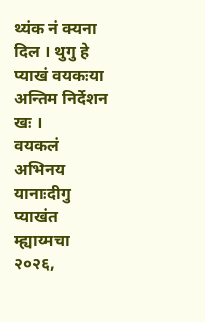थ्यंक नं क्यना दिल । थुगु हे प्याखं वयकःया अन्तिम निर्देशन खः ।
वयकलं अभिनय यानाःदीगु प्याखंत म्ह्याय्मचा २०२६,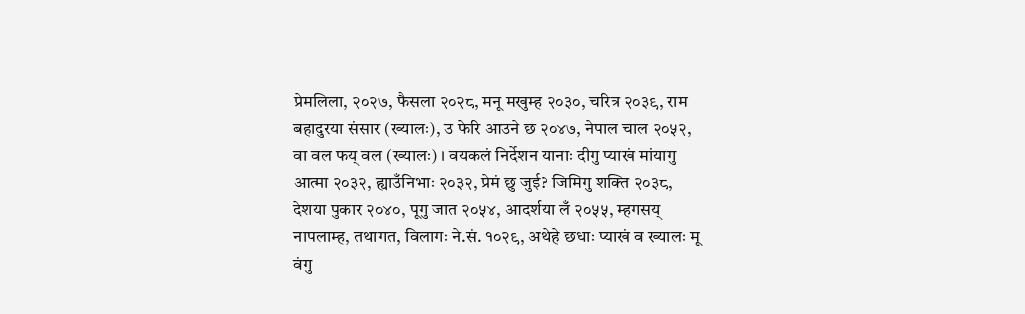प्रेमलिला, २०२७, फैसला २०२८, मनू मखुम्ह २०३०, चरित्र २०३९, राम बहादुरया संसार (ख्यालः), उ फेरि आउने छ २०४७, नेपाल चाल २०५२, वा वल फय् वल (ख्यालः) । वयकलं निर्देशन यानाः दीगु प्याखं मांयागु आत्मा २०३२, ह्याउँनिभाः २०३२, प्रेमं छु जुई? जिमिगु शक्ति २०३८, देशया पुकार २०४०, पूगु जात २०५४, आदर्शया लँ २०५५, म्हगसय् नापलाम्ह, तथागत, विलागः ने.सं. १०२९, अथेहे छधाः प्याखं व ख्यालः मू वंगु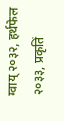ग्वाय् २०३२, हर्थफेल २०३३, प्रकृतिं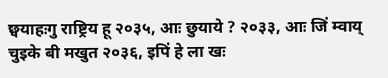छ्वयाहःगु राष्ट्रिय हू २०३५, आः छुयाये ? २०३३, आः जिं म्वाय् चुइके बी मखुत २०३६, इपिं हे ला खः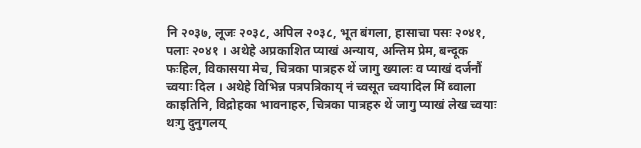नि २०३७, लूजः २०३८, अपिल २०३८, भूत बंगला, हासाचा पसः २०४१, पलाः २०४१ । अथेहे अप्रकाशित प्याखं अन्याय, अन्तिम प्रेम, बन्दूक फःहिल, विकासया मेच, चित्रका पात्रहरु थें जागु ख्यालः व प्याखं दर्जनौं च्वयाः दिल । अथेहे विभिन्न पत्रपत्रिकाय् नं च्वसूत च्वयादिल मिं ब्वाला काइतिनि, विद्रोहका भावनाहरु, चित्रका पात्रहरु थें जागु प्याखं लेख च्वयाः थःगु दुनुगलय्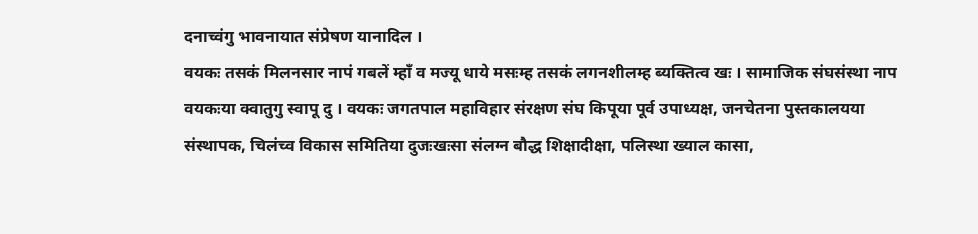दनाच्वंगु भावनायात संप्रेषण यानादिल ।
वयकः तसकं मिलनसार नापं गबलें म्हाँ व मज्यू धाये मसःम्ह तसकं लगनशीलम्ह ब्यक्तित्व खः । सामाजिक संघसंस्था नाप वयकःया क्वातुगु स्वापू दु । वयकः जगतपाल महाविहार संरक्षण संघ किपूया पूर्व उपाध्यक्ष, जनचेतना पुस्तकालयया संस्थापक, चिलंच्व विकास समितिया दुजःखःसा संलग्न बौद्ध शिक्षादीक्षा, पलिस्था ख्याल कासा,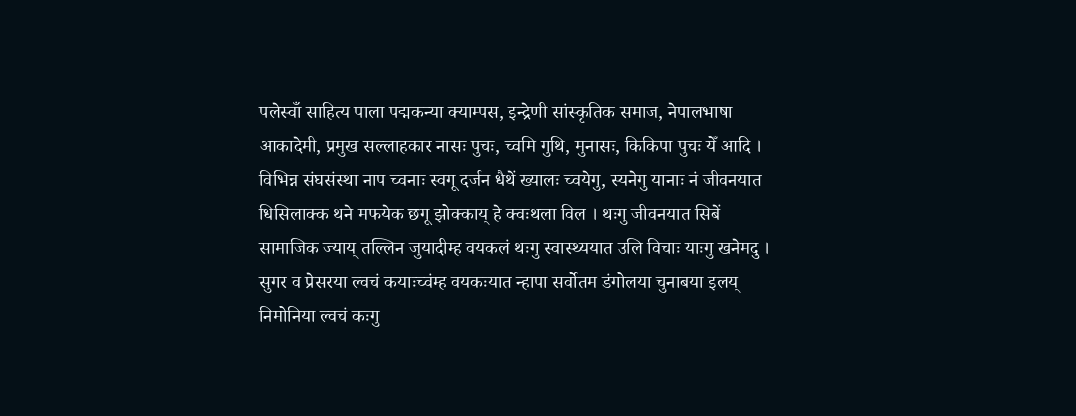पलेस्वाँ साहित्य पाला पद्मकन्या क्याम्पस, इन्द्रेणी सांस्कृतिक समाज, नेपालभाषा आकादेमी, प्रमुख सल्लाहकार नासः पुचः, च्वमि गुथि, मुनासः, किकिपा पुचः येँ आदि ।
विभिन्न संघसंस्था नाप च्वनाः स्वगू दर्जन धैथें ख्यालः च्वयेगु, स्यनेगु यानाः नं जीवनयात धिसिलाक्क थने मफयेक छगू झोक्काय् हे क्वःथला विल । थःगु जीवनयात सिबें सामाजिक ज्याय् तल्लिन जुयादीम्ह वयकलं थःगु स्वास्थ्ययात उलि विचाः याःगु खनेमदु । सुगर व प्रेसरया ल्वचं कयाःच्वंम्ह वयकःयात न्हापा सर्वोतम डंगोलया चुनाबया इलय् निमोनिया ल्वचं कःगु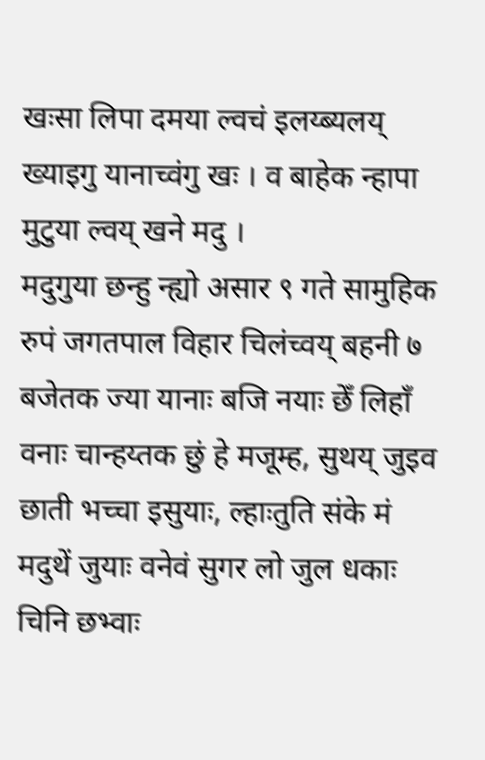खःसा लिपा दमया ल्वचं इलय्ब्यलय् ख्याइगु यानाच्वंगु खः । व बाहेक न्हापा मुटुया ल्वय् खने मदु ।
मदुगुया छन्हु न्ह्यो असार ९ गते सामुहिक रुपं जगतपाल विहार चिलंच्वय् बहनी ७ बजेतक ज्या यानाः बजि नयाः छेँ लिहाँ वनाः चान्हय्तक छुं हे मजूम्ह, सुथय् जुइव छाती भच्चा इसुयाः, ल्हाःतुति संके मं मदुथें जुयाः वनेवं सुगर लो जुल धकाः चिनि छभ्वाः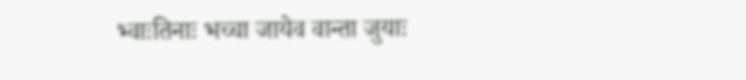भ्वाःतिनाः भच्चा जायेव वान्ता जुयाः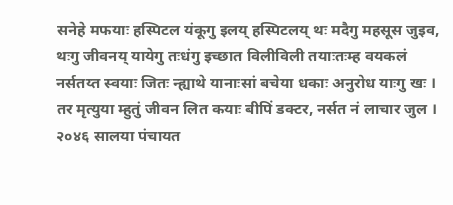सनेहे मफयाः हस्पिटल यंकूगु इलय् हस्पिटलय् थः मदैगु महसूस जुइव, थःगु जीवनय् यायेगु तःधंगु इच्छात विलीविली तयाःतःम्ह वयकलं नर्सतय्त स्वयाः जितः न्ह्याथे यानाःसां बचेया धकाः अनुरोध याःगु खः । तर मृत्युया म्हुतुं जीवन लित कयाः बीपिं डक्टर, नर्सत नं लाचार जुल ।
२०४६ सालया पंचायत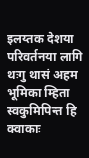इलय्तक देशया परिवर्तनया लागि थःगु थासं अहम भूमिका म्हिता स्वकुमिपिन्त हि क्वाकाः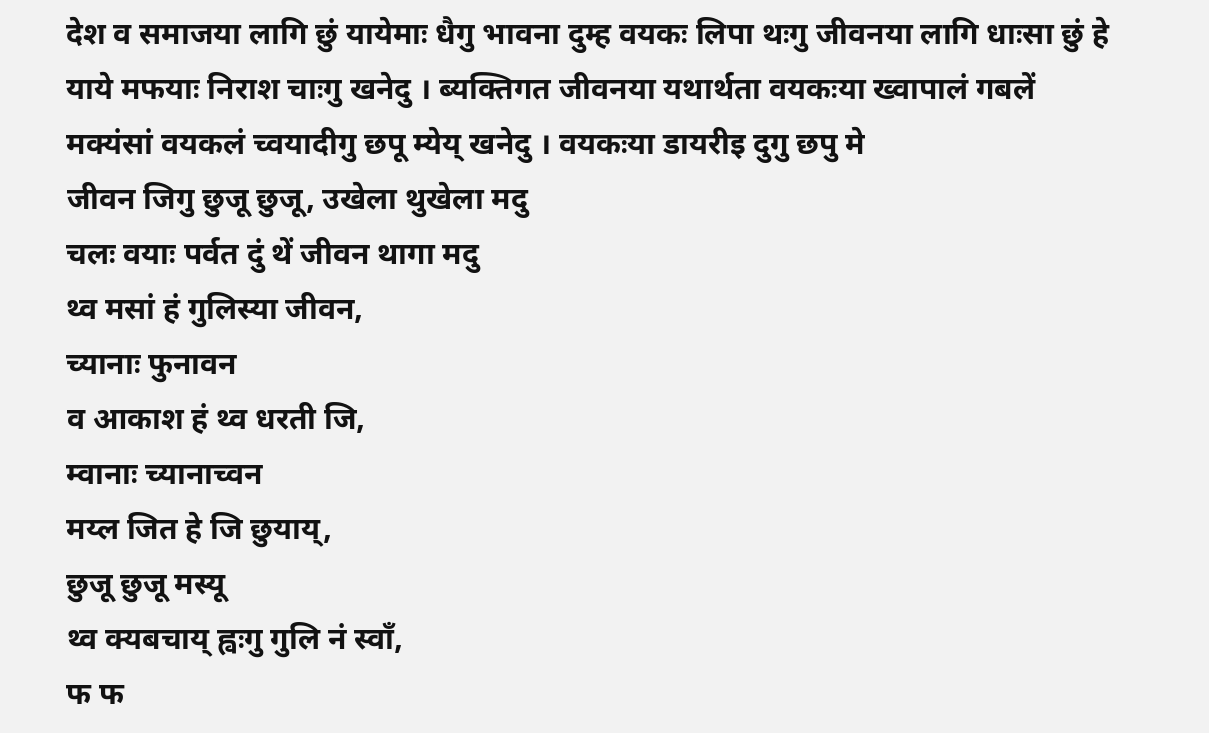देश व समाजया लागि छुं यायेमाः धैगु भावना दुम्ह वयकः लिपा थःगु जीवनया लागि धाःसा छुं हे याये मफयाः निराश चाःगु खनेदु । ब्यक्तिगत जीवनया यथार्थता वयकःया ख्वापालं गबलें मक्यंसां वयकलं च्वयादीगु छपू म्येय् खनेदु । वयकःया डायरीइ दुगु छपु मे
जीवन जिगु छुजू छुजू, उखेला थुखेला मदु
चलः वयाः पर्वत दुं थें जीवन थागा मदु
थ्व मसां हं गुलिस्या जीवन,
च्यानाः फुनावन
व आकाश हं थ्व धरती जि,
म्वानाः च्यानाच्वन
मय्ल जित हे जि छुयाय्,
छुजू छुजू मस्यू
थ्व क्यबचाय् ह्वःगु गुलि नं स्वाँ,
फ फ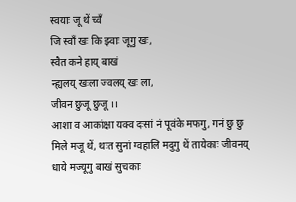स्वयाः जू थें च्वँ
जि स्वाँ खः कि झ्वाः जूगु खः,
स्वैत कने हाय् बाखं
न्ह्यलय् खःला ज्वलय् खः ला,
जीवन छुजू छुजू ।।
आशा व आकांक्षा यक्व दःसां नं पूवंके मफगु, गनं छु छु मिले मजू थें, थःत सुनां ग्वहालि मदुगु थें तायेकाः जीवनय् धाये मज्यूगु बाखं सुचकाः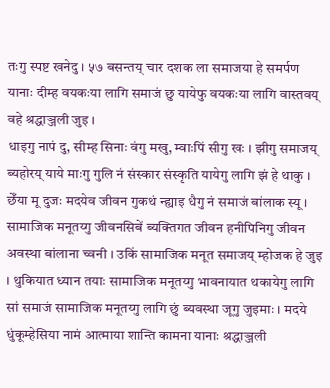तःगु स्पष्ट खनेदु । ५७ बसन्तय् चार दशक ला समाजया हे समर्पण यानाः दीम्ह वयकःया लागि समाजं छु यायेफु वयकःया लागि वास्तवय् वहे श्रद्धाञ्जली जुइ ।
धाइगु नापं दु, सीम्ह सिनाः वंगु मखु, म्वाःपिं सीगु खः । झीगु समाजय् ब्यहोरय् याये माःगु गुलि नं संस्कार संस्कृति यायेगु लागि झं हे थाकु । छेँया मू दुजः मदयेव जीवन गुकथं न्ह्याइ धैगु नं समाजं बांलाक स्यू । सामाजिक मनूतय्गु जीवनसिबें ब्यक्तिगत जीवन हनीपिनिगु जीवन अवस्था बांलाना च्वनी । उकिं सामाजिक मनूत समाजय् म्होजक हे जुइ । थुकियात ध्यान तयाः सामाजिक मनूतय्गु भावनायात थकायेगु लागि सां समाजं सामाजिक मनूतय्गु लागि छुं ब्यवस्था जूगु जुइमाः । मदये धुंकूम्हेसिया नामं आत्माया शान्ति कामना यानाः श्रद्धाञ्जली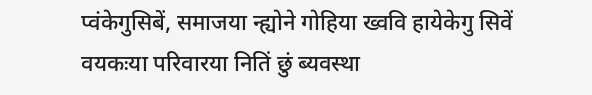प्वंकेगुसिबें, समाजया न्ह्योने गोहिया ख्ववि हायेकेगु सिवें वयकःया परिवारया नितिं छुं ब्यवस्था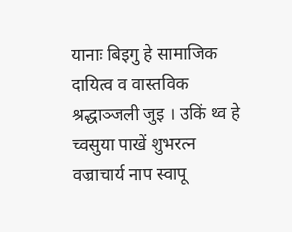यानाः बिइगु हे सामाजिक दायित्व व वास्तविक श्रद्धाञ्जली जुइ । उकिं थ्व हे च्वसुया पाखें शुभरत्न वज्राचार्य नाप स्वापू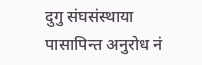दुगु संघसंस्थाया पासापिन्त अनुरोध नं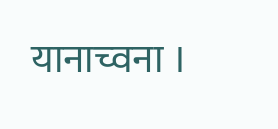यानाच्वना ।